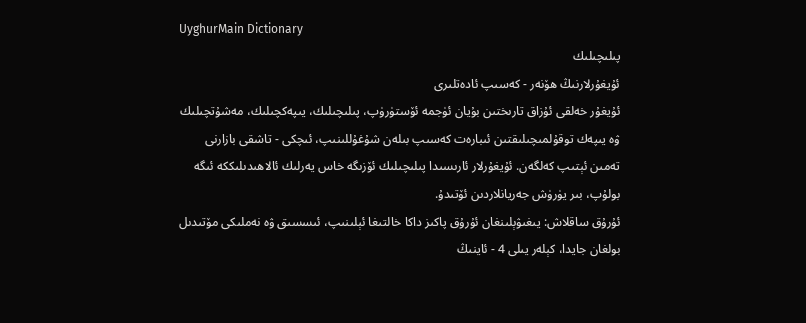UyghurMain Dictionary
پىلىچىلىك
ئۇيغۇرلارنىڭ ھۆنەر - كەسىپ ئادەتلىرى
ئۇيغۇر خەلقى ئۇزاق تارىختىن بۇيان ئۈجمە ئۆستۈرۈپ، پىلىچىلىك، يىپەكچىلىك، مەشۇتچىلىك ۋە يىپەك توقۇلمىچىلىقتىن ئىبارەت كەسىپ بىلەن شۇغۇللىنىپ، ئىچكى - تاشقى بازارنى تەمىن ئېتىپ كەلگەن. ئۇيغۇرلار ئارىسىدا پىلىچىلىك ئۆزىگە خاس يەرلىك ئالاھىدىلىككە ئىگە بولۇپ، بىر يۈرۈش جەريانلاردىن ئۆتىدۇ.
ئۇرۇق ساقلاش: يىغىۋېلىنغان ئۇرۇق پاكىز داكا خالتىغا ئېلىنىپ، ئىسسىق ۋە نەملىكى مۆتىدىل بولغان جايدا، كېلەر يىلى 4 - ئاينىڭ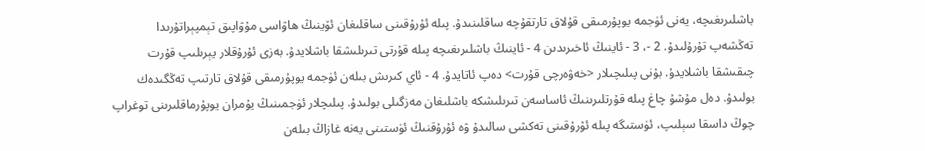باشلىرىغىچە، يەنى ئۈجمە يوپۇرمىقى قۇلاق تارتقۇچە ساقلىنىدۇ. پىلە ئۇرۇقىنى ساقلىغان ئۆينىڭ ھاۋاسى مۇۋاپىق تېمپېراتۇرىدا تەڭشەپ تۇرۇلىدۇ. 2 -، 3 - ئاينىڭ ئاخىرىدىن 4 - ئاينىڭ باشلىرىغىچە پىلە قۇرتى تىرىلىشقا باشلايدۇ. بەزى ئۇرۇقلار يېرىلىپ قۇرت چىقىشقا باشلايدۇ. بۇنى پىلىچىلار <خەۋەرچى قۇرت> دەپ ئاتايدۇ. 4 - ئاي كىرىش بىلەن ئۈجمە يوپۇرمىقى قۇلاق تارتىپ تەڭگىدەك بولىدۇ. دەل مۇشۇ چاغ پىلە قۇرتلىرىنىڭ ئاساسەن تىرىلىشكە باشلىغان مەزگىلى بولىدۇ. پىلىچلار ئۈجمىنىڭ يۇمران يوپۇرماقلىرىنى توغراپ چوڭ داسقا سېلىپ، ئۈستىگە پىلە ئۇرۇقىنى تەكشى سالىدۇ ۋە ئۇرۇقنىڭ ئۈستىنى يەنە غازاڭ بىلەن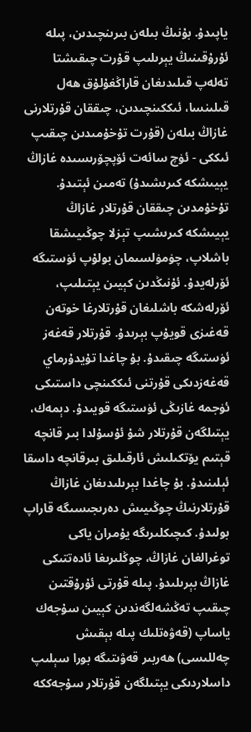ياپىدۇ. بۇنىڭ بىلەن بىرىنچىدىن، پىلە ئۇرۇقىنىڭ يېرىلىپ قۇرت چىقىشتا تەلەپ قىلىدىغان قاراڭغۇلۇق ھەل قىلىنسا، ئىككىنچىدىن، چىققان قۇرتلارنى غازاڭ بىلەن (قۇرت تۇخۇمىدىن چىقىپ ئىككى - ئۈچ سائەت ئۆپچۆرىسىدە غازاڭ يېيىشكە كىرىشىدۇ) تەمىن ئېتىدۇ. تۇخۇمدىن چىققان قۇرتلار غازاڭ يېيىشكە كىرىشىپ تېزلا چوڭىيىشقا باشلاپ، چۈمۈلسىمان بولۇپ ئۈستىگە ئۆرلەيدۇ. ئۇنىڭدىن كېيىن يېتىلىپ، ئۆرلەشكە باشلىغان قۇرتلارغا خوتەن قەغىزى قويۇپ بېرىدۇ. قۇرتلار قەغەز ئۈستىگە چىقىدۇ. بۇ چاغدا تۇيدۇرماي قەغەزدىكى قۇرتنى ئىككىنچى داستىكى ئۈجمە غازىڭى ئۈستىگە قويىدۇ. دېمەك، يېتىلگەن قۇرتلار شۇ ئۇسۇلدا بىر قانچە قېتىم يۆتكىلىش ئارقىلىق بىرقانچە داسقا ئېلىنىدۇ. بۇ چاغدا بېرىلىدىغان غازاڭ قۇرتلارنىڭ چوڭىيىش دەرىجىسىگە قاراپ بولىدۇ. كىچىكلىرىگە يۇمران ياكى توغرالغان غازاڭ، چوڭلىرىغا ئادەتتىكى غازاڭ بېرىلىدۇ. پىلە قۇرتى ئۇرۇقتىن چىقىپ تەڭشەلگەندىن كېيىن سۇجەك ياساپ (قەۋەتلىك پىلە بېقىش چەللىسى) ھەربىر قەۋىتىگە بورا سېلىپ داسلاردىكى يېتىلگەن قۇرتلار سۇجەككە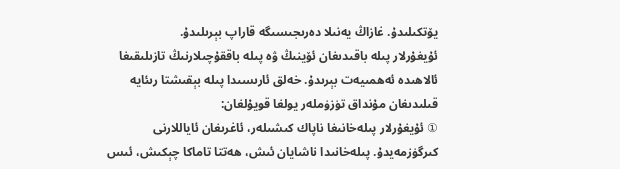يۆتكىلىدۇ. غازاڭ يەنىلا دەرىجىسىگە قاراپ بېرىلىدۇ.
ئۇيغۇرلار پىلە باقىدىغان ئۆينىڭ ۋە پىلە باققۇچىلارنىڭ تازىلىقىغا ئالاھىدە ئەھمىيەت بېرىدۇ. خەلق ئارىسىدا پىلە بېقىشتا رىئايە قىلىدىغان مۇنداق تۈزۈملەر يولغا قويۇلغان:
① ئۇيغۇرلار پىلەخانىغا ناپاك كىشىلەر، ئاغرىغان ئاياللارنى كىرگۈزمەيدۇ. پىلەخانىدا ناشايان ئىش، ھەتتا تاماكا چېكىش، ئىس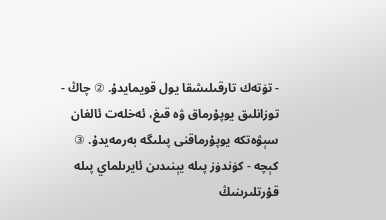- تۈتەك تارقىلىشقا يول قويمايدۇ. ② چاڭ - توزانلىق يوپۇرماق ۋە قىغ، ئەخلەت ئالغان سېۋەتكە يوپۇرماقنى پىلىگە بەرمەيدۇ. ③ كېچە - كۈندۈز پىلە يېنىدىن ئايرىلماي پىلە قۇرتلىرىنىڭ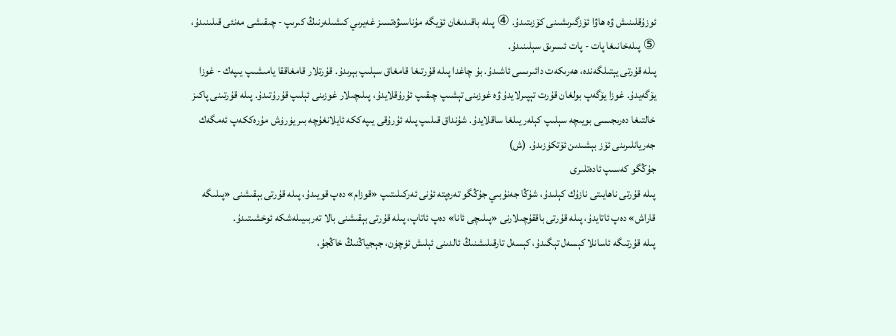ئوزۇقلىنىش ۋە ھاۋا ئۆزگىرىشىنى كۆزىتىدۇ. ④ پىلە باقىدىغان ئۆيگە مۇناسىۋەتسىز غەيرىي كىشىلەرنىڭ كىرىپ - چىقىشى مەنئى قىلىنىدۇ، ⑤ پىلەخانىغا پات - پات ئىسرىق سېلىنىدۇ.
پىلە قۇرتى يېتىلگەندە، ھەرىكەت دائىرىسى ئاشىدۇ. بۇ چاغدا پىلە قۇرتىغا قامغاق سېلىپ بېرىدۇ. قۇرتلار قامغاققا يامىشىپ يىپەك - غوزا يۆگەيدۇ. غوزا يۆگەپ بولغان قۇرت تېپىرلايدۇ ۋە غوزىنى تېشىپ چىقىپ ئۇرۇقلايدۇ، پىلىچىلار غوزىنى ئېلىپ قۇرۇتىدۇ. پىلە قۇرتىنى پاكىز خالتىغا دەرىجىسى بويىچە سېلىپ كېلەر يىلغا ساقلايدۇ. شۇنداق قىلىپ پىلە ئۇرۇقى يىپەككە ئايلانغۇچە بىر يۈرۈش مۇرەككەپ ئەمگەك جەريانلىرىنى ئۆز بېشىدىن ئۆتكۈزىدۇ. (ش)
جۇڭگو كەسىپ ئادەتلىرى
پىلە قۇرتى ناھايىتى نازۇك كېلىدۇ، شۇڭا جەنۇبىي جۇڭگو تەرەپتە ئۇنى ئەركىلىتىپ «قوزام» دەپ قويىدۇ، پىلە قۇرتى بېقىشنى «پىلىگە قاراش» دەپ ئاتايدۇ، پىلە قۇرتى باققۇچىلارنى «پىلىچى ئانا» دەپ ئاتاپ، پىلە قۇرتى بېقىشنى بالا تەربىيىلەشكە ئوخشىتىدۇ.
پىلە قۇرتىگە ئاسانلا كېسەل تېگىدۇ، كېسەل تارقىلىشنىڭ ئالدىنى ئېلىش ئۈچۈن، جېجياڭنىڭ خاڭجۇ،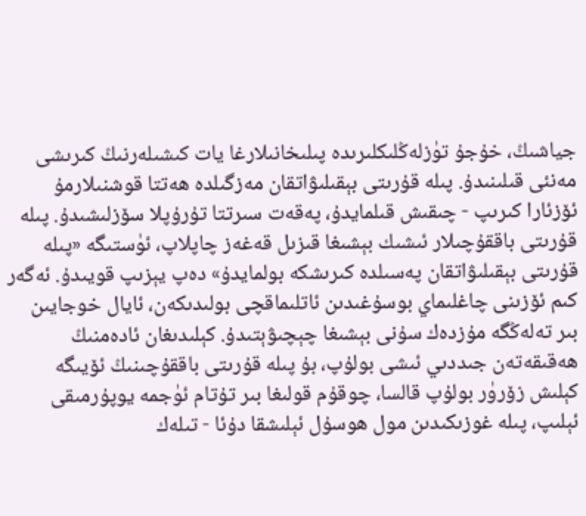جياشىڭ، خۇجۇ تۈزلەڭلىكلىرىدە پىلىخانىلارغا يات كىشىلەرنىڭ كىرىشى مەنئى قىلىنىدۇ. پىلە قۇرىتى بېقىلىۋاتقان مەزگىلدە ھەتتا قوشنىلارمۇ ئۆزئارا كىرىپ - چىقىش قىلمايدۇ، پەقەت سىرتتا تۇرۇپلا سۆزلىشىدۇ. پىلە قۇرىتى باققۇچىلار ئىشىك بېشىغا قىزىل قەغەز چاپلاپ، ئۈستىگە «پىلە قۇرىتى بېقىلىۋاتقان پەسىلدە كىرىشكە بولمايدۇ» دەپ يېزىپ قويىدۇ. ئەگەر كىم ئۆزىنى چاغلىماي بوسۇغىدىن ئاتلىماقچى بولىدىكەن، ئايال خوجايىن بىر تەلەڭگە مۇزدەك سۇنى بېشىغا چېچىۋېتىدۇ. كېلىدىغان ئادەمنىڭ ھەقىقەتەن جىددىي ئىشى بولۇپ، بۇ پىلە قۇرىتى باققۇچىنىڭ ئۆيىگە كېلىش زۆرۈر بولۇپ قالسا، چوقۇم قولىغا بىر تۇتام ئۈجمە يوپۇرمىقى ئېلىپ، پىلە غوزىكىدىن مول ھوسۇل ئېلىشقا دۇئا - تىلەك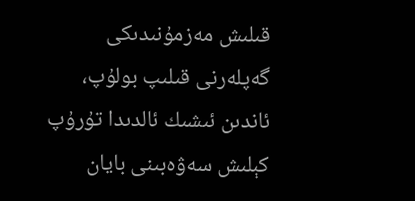قىلىش مەزمۇنىدىكى گەپلەرنى قىلىپ بولۇپ، ئاندىن ئىشىك ئالدىدا تۇرۇپ كېلىش سەۋەبىنى بايان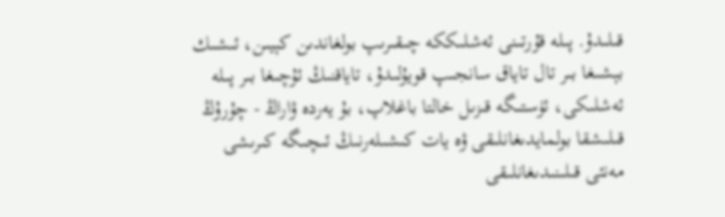قىلىدۇ. پىلە قۇرتىنى ئەشلىككە چىقىرىپ بولغاندىن كېيىن، ئىشىك بېشىغا بىر تال تاياق سانجىپ قويۇلىدۇ، تاياقنىڭ ئۇچىغا بىر پىلە ئەشلىكى، ئۈستىگە قىزىل خالتا باغلاپ، بۇ يەردە ۋاراڭ - چۇرۇڭ قىلىشقا بولمايدىغانلىقى ۋە يات كىشىلەرنىڭ ئىچىگە كىرىشى مەنئى قىلىنىدىغانلىقى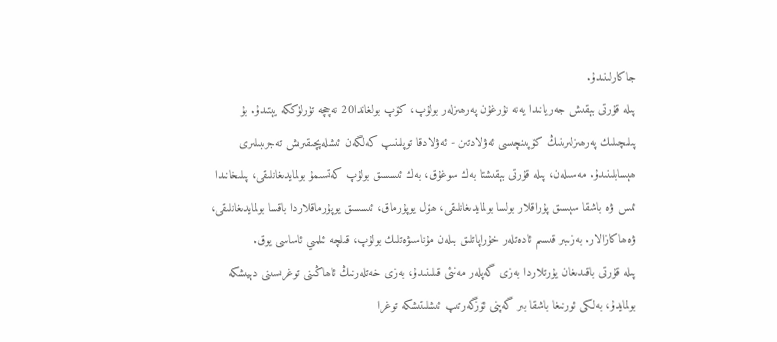جاكارلىنىدۇ.
پىلە قۇرتى بېقىش جەريانىدا يەنە نۇرغۇن پەرھىزلەر بولۇپ، كۆپ بولغاندا20 نەچچە تۈرلۈككە يېتىدۇ. بۇ پىلىچىلىك پەرھىزلىرىنىڭ كۆپىنچىسى ئەۋلادتىن - ئەۋلادقا توپلىنىپ كەلگەن ئىشلەپچىقىرىش تەجرىبىلىرى ھېسابلىنىدۇ. مەسىلەن، پىلە قۇرتى بېقىشتا بەك سوغۇق، بەك ئىسسىق بولۇپ كەتسىمۇ بولمايدىغانلىقى، پىلىخانىدا ئىس ۋە باشقا سېسىق پۇراقلار بولسا بولمايدىغانلىقى، ھۆل يوپۇرماق، ئىسسىق يوپۇرماقلاردا باقسا بولمايدىغانلىقى، ۋەھاكازالار. بەزىبىر قىسىم ئادەتلەر خۇراپاتلىق بىلەن مۇناسىۋەتلىك بولۇپ، قىلچە ئىلمىي ئاساسى يوق.
پىلە قۇرتى باقىدىغان يۇرتلاردا بەزى گەپلەر مەنئى قىلىنىدۇ، بەزى خەتلەرنىڭ ئاھاڭىنى توغرىسىنى دېيىشكە بولمايدۇ، بەلكى ئورنىغا باشقا بىر گەپنى ئۆزگەرتىپ ئىشلىتىشكە توغرا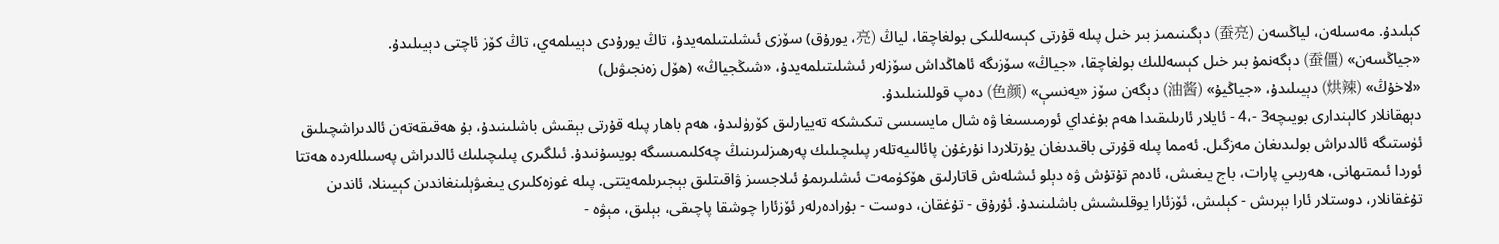كېلىدۇ. مەسىلەن، لياڭسەن (蚕亮) دېگىنىمىز بىر خىل پىلە قۇرتى كېسەللىكى بولغاچقا، لياڭ (亮، يورۇق) سۆزى ئىشلىتىلمەيدۇ، تاڭ يورۇدى دېيىلمەي، تاڭ كۆز ئاچتى دېيىلىدۇ.
«جياڭسەن» (蚕僵) دېگەنمۇ بىر خىل كېسەللىك بولغاچقا، «جياڭ» سۆزىگە ئاھاڭداش سۆزلەر ئىشلىتىلمەيدۇ، «شىڭجياڭ» (ھۆل زەنجىۋىل)
«لاخۇڭ» (烘辣) دېيىلىدۇ، «جياڭيۇ» (油酱) دېگەن سۆز «يەنسې» (色颜) دەپ قوللىنىلىدۇ.
دېھقانلار كالېندارى بويىچە3 -،4 - ئايلار ئارىلىقىدا ھەم بۇغداي ئورمىسىغا ۋە شال مايسىسى تىكىشكە تەييارلىق كۆرۈلىدۇ، ھەم باھار پىلە قۇرتى بېقىش باشلىنىدۇ، بۇ ھەقىقەتەن ئالدىراشچىلىق ئۈستىگە ئالدىراش بولىدىغان مەزگىل. ئەمما پىلە قۇرتى باقىدىغان يۇرتلاردا نۇرغۇن پائالىيەتلەر پىلىچىلىك پەرھىزلىرىنىڭ چەكلىمىسىگە بويسۇنىدۇ. ئىلگىرى پىلىچىلىك ئالدىراش پەسىللەردە ھەتتا ئوردا ئىمتىھانى، ھەربىي پارات، باج يىغىش، ئادەم تۇتۇش ۋە دېلو ئىشلەش قاتارلىق ھۆكۈمەت ئىشلىرىمۇ ئىلاجسىز ۋاقىتلىق بېجىرىلمەيتتى. پىلە غوزەكلىرى يىغىۋېلىنغاندىن كېيىنلا، ئاندىن تۇغقانلار، دوستلار ئارا بېرىش - كېلىش، ئۆزئارا يوقلىشىش باشلىنىدۇ. ئۇرۇق - تۇغقان، دوست - بۇرادەرلەر ئۆزئارا چوشقا پاچىقى، بېلىق، مېۋە -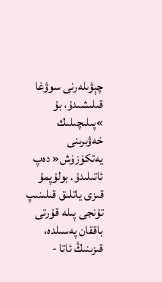چېۋىلەرنى سوۋغا قىلىشىدۇ، بۇ »پىلىچىلىك خەۋىرىنى يەتكۈزۈش« دەپ ئاتىلىدۇ. بولۇپمۇ قىزى ياتلىق قىلىنىپ تۇنجى پىلە قۇرتى باققان پەسىلدە، قىزىنىڭ ئاتا -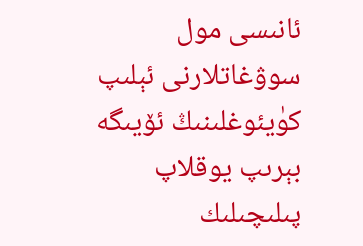ئانىسى مول سوۋغاتلارنى ئېلىپ كۈيئوغلىنىڭ ئۆيىگە بېرىپ يوقلاپ پىلىچىلىك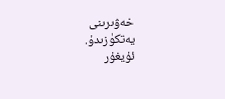خەۋىرىنى يەتكۈزىدۇ.
ئۇيغۇر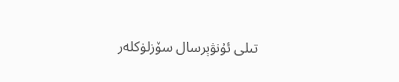تىلى ئۇنۋېرسال سۆزلۈكلەر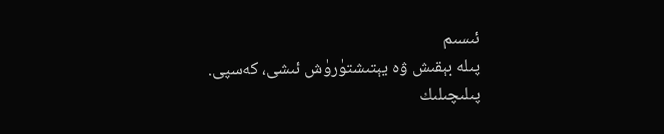ئىسىم
پىلە بېقىش ۋە يېتىشتۈرۈش ئىشى، كەسپى.
پىلىچىلىك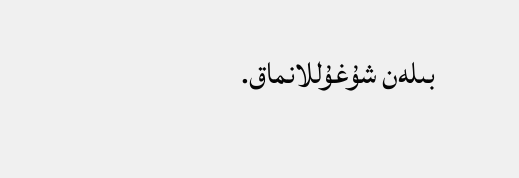بىلەن شۇغۇللانماق.